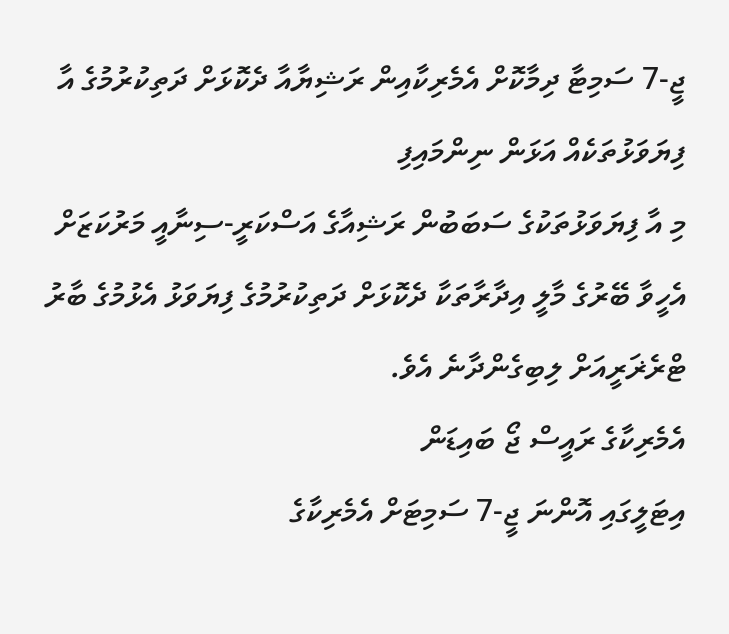ޖީ-7 ސަމިޓާ ދިމާކޮށް އެމެރިކާއިން ރަޝިޔާއާ ދެކޮޅަށް ދަތިކުރުމުގެ އާ ފިޔަވަޅުތަކެއް އަޅަން ނިންމައިފި
މި އާ ފިޔަވަޅުތަކުގެ ސަބަބުން ރަޝިއާގެ އަސްކަރީ-ސިނާއީ މަރުކަޒަށް އެހީވާ ބޭރުގެ މާލީ އިދާރާތަކާ ދެކޮޅަށް ދަތިކުރުމުގެ ފިޔަވަޅު އެޅުމުގެ ބާރު ޓްރެޜަރީއަށް ލިބިގެންދާނެ އެވެ.
އެމެރިކާގެ ރައީސް ޖޯ ބައިޑަން
އިޓަލީގައި އޮންނަ ޖީ-7 ސަމިޓަށް އެމެރިކާގެ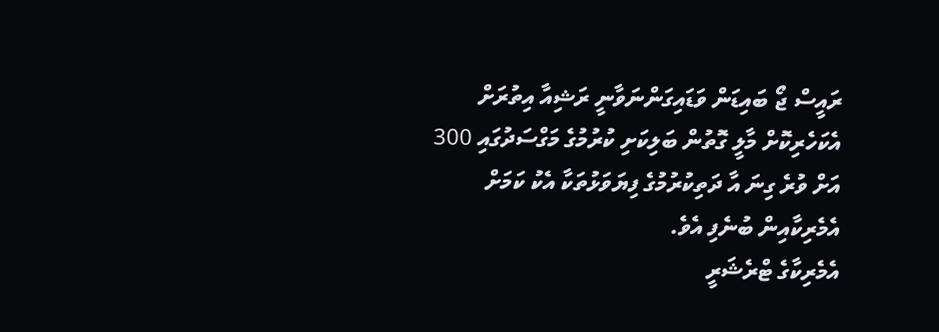ރައީސް ޖޯ ބައިޑަން ވަޑައިގަންނަވާނީ ރަޝިއާ އިތުރަށް އެކަހެރިކޮށް މާލީ ގޮތުން ބަލިކަށި ކުރުމުގެ މަގްސަދުގައި 300 އަށް ވުރެ ގިނަ އާ ދަތިކުރުމުގެ ފިޔަވަޅުތަކާ އެކު ކަމަށް އެމެރިކާއިން ބުނެފި އެވެ.
އެމެރިކާގެ ޓްރެޝަރީ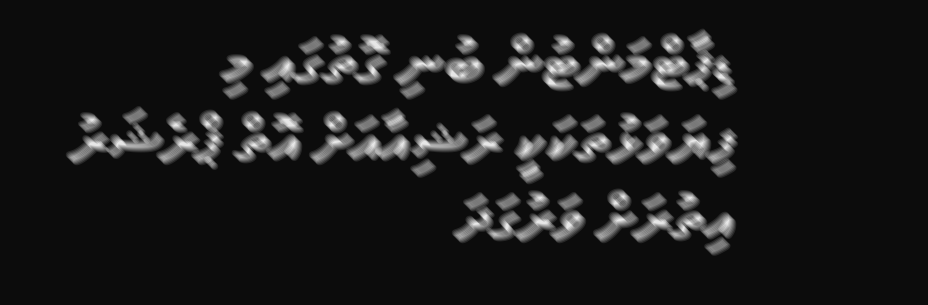ޑިޕާޓްމަންޓުން ބުނި ގޮތުގައި މި ފިޔަވަޅުތަކަކީ ރަޝިއާއަށް އޮތް ޕްރެޝަރު އިތުރަށް ވަރުގަދަ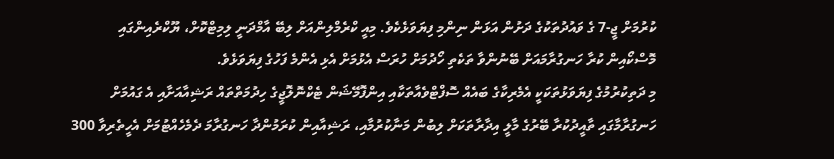ކުރުމަށް ޖީ-7 ގެ ވައުދުތަކުގެ ދަށުން އަޅަން ނިންމި ފިޔަވަޅެކެވެ. މިއީ ކްރެމްލިންއަށް ލިބޭ އާމްދަނީ ލިމިޓްކޮށް، ޔޫކްރެއިންގައި މޮސްކޯއިން ކުރާ ހަނގުރާމައަށް ބޭނުންވާ ތަކެތި ހޯދުމަށް ހުރަސް އެޅުމަށް އެޅި އެންމެ ފަހުގެ ފިޔަވަޅެވެ.
މި ދަތިކުރުމުގެ ފިޔަވަޅުތަކަކީ އެމެރިކާގެ ބައެއް ސޮފްޓްވެއާތަކާއި އިންފޮމޭޝަން ޓެކްނޮލޮޖީގެ ހިދުމަތްތައް ރަޝިއާއަށާއި އެ ގައުމަށް ހަނގުރާމާގައި ތާއީދުކުރާ ބޭރުގެ މާލީ އިދާރާތަކަށް ލިބުން މަނާކުރުމާއި، ރަޝިއާއިން ކުރަމުންދާ ހަނގުރާމަ ދެމެހެއްޓުމަށް އެހީތެރިވާ 300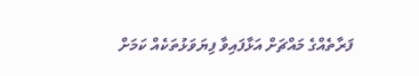ފަރާތެއްގެ މައްޗަށް އަޅާފައިވާ ފިޔަވަޅުތަކެއް ކަމަށް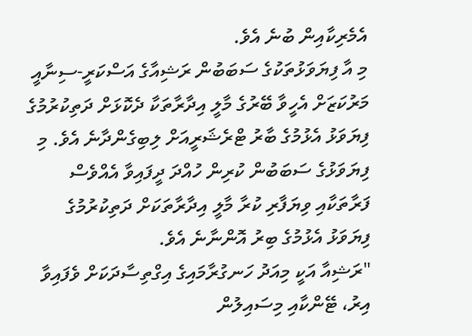އެމެރިކާއިން ބުނެ އެވެ.
މި އާ ފިޔަވަޅުތަކުގެ ސަބަބުން ރަޝިއާގެ އަސްކަރީ-ސިނާއީ މަރުކަޒަށް އެހީވާ ބޭރުގެ މާލީ އިދާރާތަކާ ދެކޮޅަށް ދަތިކުރުމުގެ ފިޔަވަޅު އެޅުމުގެ ބާރު ޓްރެޝަރީއަށް ލިބިގެންދާނެ އެވެ. މި ފިޔަވަޅުގެ ސަބަބުން ކުރިން ހުއްދަ ދީފައިވާ އެއްވެސް ފަރާތަކާއި ވިޔަފާރި ކުރާ މާލީ އިދާރާތަކަށް ދަތިކުރުމުގެ ފިޔަވަޅު އެޅުމުގެ ބިރު އޮންނާނެ އެވެ.
"ރަޝިއާ އަކީ މިއަދު ހަނގުރާމައިގެ އިގްތިސާދަކަށް ވެފައިވާ އިރު، ޓޭންކާއި މިސައިލުން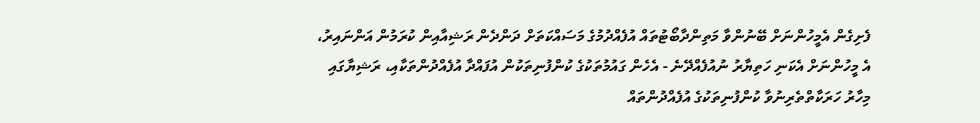ފެށިގެން އެމީހުންނަށް ބޭނުންވާ މަތިންދާބޯޓުތައް އުފެއްދުމުގެ މަސައްކަތަށް ދަންދެން ރަޝިއާއިން ކުރަމުން އަންނައިރު، އެ މީހުންނަށް އެކަނި ހަތިޔާރު ނުއުފެއްދޭނެ - އެހެން ގައުމުތަކުގެ ކުންފުނިތަކުން އުފައްދާ އުފެއްދުންތަކާއި، ރަޝިޔާގައި މިހާރު ހަރަކާތްތެރިނުވާ ކުންފުނިތަކުގެ އުފެއްދުންތައް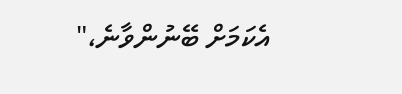އެކަމަށް ބޭނުންވާނެ،"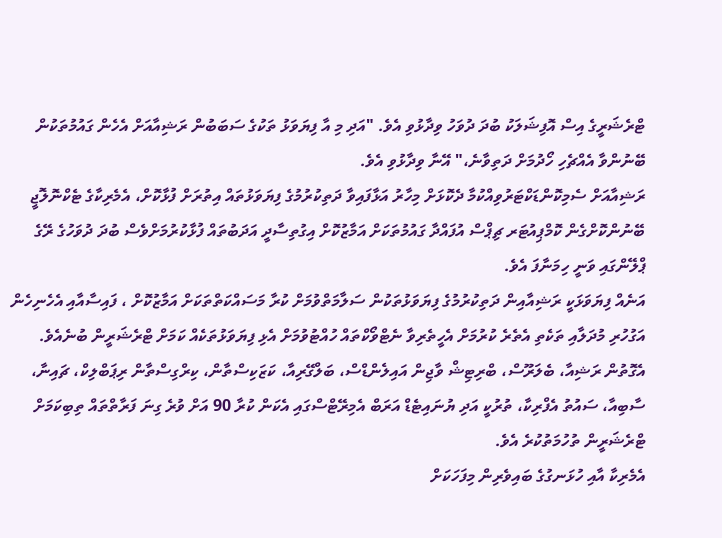ޓްރެޝަރީގެ އިސް އޮފިޝަލަކު ބުދަ ދުވަހު ވިދާޅުވި އެވެ. "އަދި މި އާ ފިޔަވަޅު ތަކުގެ ސަބަބުން ރަޝިއާއަށް އެހެން ގައުމުތަކުން ބޭނުންވާ އެއްޗެހި ހޯދުމަށް ދަތިވާނެ،" އޭނާ ވިދާޅުވި އެވެ.
ރަޝިއާއަށް ސެމިކޮންޑަކްޓަރުވިއްކުމާ ދެކޮޅަށް މިހާރު އަޅާފައިވާ ދަތިކުރުމުގެ ފިޔަވަޅުތައް އިތުރަށް ފުޅާކޮށް، އެމެރިކާގެ ޓެކްނޮލޮޖީ ބޭނުންކޮށްގެން ކޮމްޕިއުޓަރ ޗިޕްސް އުފައްދާ ގައުމުތަކަށް އަމާޒުކޮށް އިގުތިސާދީ އަދަބުތައް ފުޅާކުރުމަށްވެސް ބުދަ ދުވަހުގެ ރޭގެ ޕްލޭންގައި ވަނީ ހިމަނާފަ އެވެ.
އަނެއް ފިޔަވަޅަކީ ރަޝިއާއިން ދަތިކުރުމުގެ ފިޔަވަޅުތަކުން ސަލާމަތްވުމަށް ކުރާ މަސައްކަތްތަކަށް އަމާޒުކޮށް ، ފައިސާއާއި އެހެނިހެން އަގުހުރި މުދަލާއި ތަކެތި އެތެރެ ކުރުމަށް އެހީތެރިވާ ނެޓްވޯކްތައް ހުއްޓުވުމަށް އެޅި ފިޔަވަޅުތަކެއް ކަމަށް ޓްރެޝަރީން ބުނެއެވެ. އެގޮތުން ރަޝިއާ، ބެލަރޫސް، ބްރިޓިޝް ވާޖިން އައިލެންޑްސް، ބަލްގޭރިއާ، ކަޒަކިސްތާން، ކިރްގިސްތާން ރިޕަބްލިކް، ޗައިނާ، ސާބިއާ، ސައުތު އެފްރިކާ، ތުރުކީ އަދި ޔުނައިޓެޑް އަރަބް އެމިރޭޓްސްގައި އެކަން ކުރާ 90 އަށް ވުރެ ގިނަ ފަރާތްތައް ތިބިކަމަށް ޓްރެޝަރީން ތުހުމަތުކުރެ އެވެ.
އެމެރިކާ އާއި ހުޅަނގުގެ ބައިވެރިން މިފަހަކަށް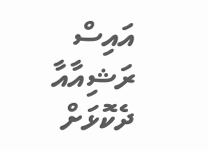އައިސް ރަޝިއާއާ ދެކޮޅަށް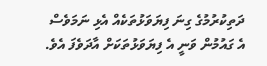ދަތިކުރުމުގެ ގިނަ ފިޔަވަޅުތަކެއް އެޅި ނަމަވެސް އެ ގައުމުން ވަނީ އެ ފިޔަވަޅުތަކަށް އާދަވެފަ އެވެ.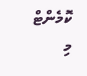ކޮމެންޓް
މި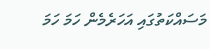މަސައްކަތުގައި އަހަރެމެން ހަމަ ހަމަ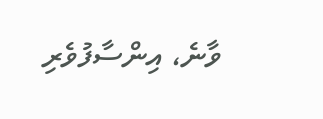ވާނެ، އިންސާފުވެރި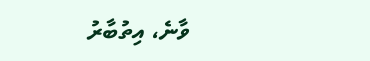ވާނެ، އިތުބާރު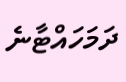ދަމަހައްޓާނެ